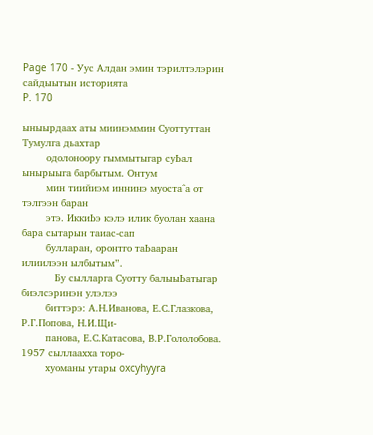Page 170 - Уус Алдан эмин тэрилтэлэрин сайдыытын историята
P. 170

ыныырдаах аты миинэммин Суоттуттан Тумулга дьахтар
        одолоноору гыммытыгар суЬал ынырыыга барбытым. Онтум
        мин тиийиэм иннинэ муоста^а от тэлгээн баран
        этэ. ИккиЬэ кэлэ илик буолан хаана бара сытарын таиас-сап
        булларан, оронтго таЬааран илиилээн ылбытым”.
           Бу сылларга Суотту балыыЬатыгар биэлсэринэн улэлээ
        биттэрэ: А.Н.Иванова, Е.С.Глазкова, Р.Г.Попова, Н.И.Щи-
        панова, Е.С.Катасова, В.Р.Гололобова. 1957 сыллаахха торо-
        хуоманы утары oxcyhyyra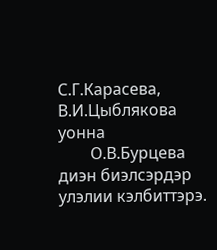С.Г.Карасева, В.И.Цыблякова уонна
        О.В.Бурцева диэн биэлсэрдэр улэлии кэлбиттэрэ.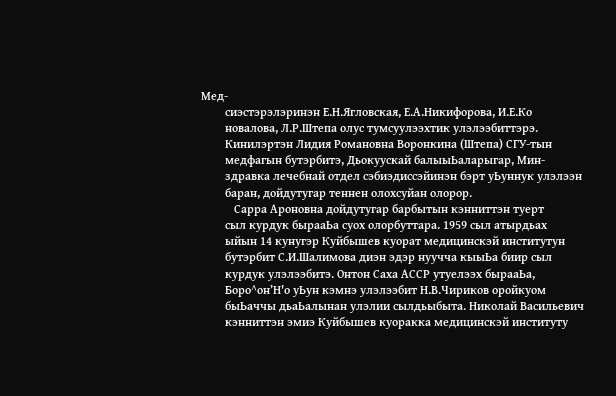Мед-
        сиэстэрэлэринэн Е.Н.Ягловская, Е.А.Никифорова, И.Е.Ко
        новалова, Л.Р.Штепа олус тумсуулээхтик улэлээбиттэрэ.
        Кинилэртэн Лидия Романовна Воронкина (Штепа) СГУ-тын
        медфагын бутэрбитэ, Дьокуускай балыыЬаларыгар, Мин-
        здравка лечебнай отдел сэбиэдиссэйинэн бэрт уЬуннук улэлээн
        баран, дойдутугар теннен олохсуйан олорор.
           Сарра Ароновна дойдутугар барбытын кэнниттэн туерт
        сыл курдук бырааЬа суох олорбуттара. 1959 сыл атырдьах
        ыйын 14 кунугэр Куйбышев куорат медицинскэй институтун
        бутэрбит С.И.Шалимова диэн эдэр нуучча кыыЬа биир сыл
        курдук улэлээбитэ. Онтон Саха АССР утуелээх бырааЬа,
        Боро^он’Н'о уЬун кэмнэ улэлээбит Н.В.Чириков оройкуом
        быЬаччы дьаЬалынан улэлии сылдьыбыта. Николай Васильевич
        кэнниттэн эмиэ Куйбышев куоракка медицинскэй институту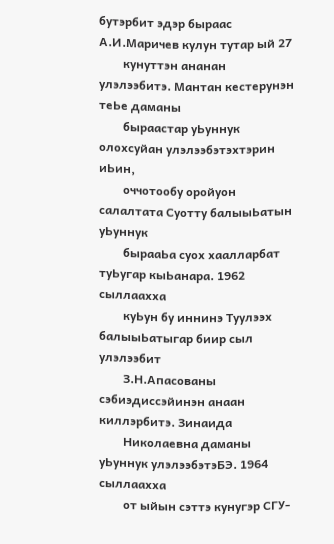бутэрбит эдэр быраас А.И.Маричев кулун тутар ый 27
        кунуттэн ананан улэлээбитэ. Мантан кестерунэн теЬе даманы
        быраастар уЬуннук олохсуйан улэлээбэтэхтэрин иЬин,
        оччотообу оройуон салалтата Суотту балыыЬатын уЬуннук
        бырааЬа суох хаалларбат туЬугар кыЬанара. 1962 сыллаахха
        куЬун бу иннинэ Туулээх балыыЬатыгар биир сыл улэлээбит
        З.Н.Апасованы сэбиэдиссэйинэн анаан киллэрбитэ. Зинаида
        Николаевна даманы уЬуннук улэлээбэтэБЭ. 1964 сыллаахха
        от ыйын сэттэ кунугэр СГУ-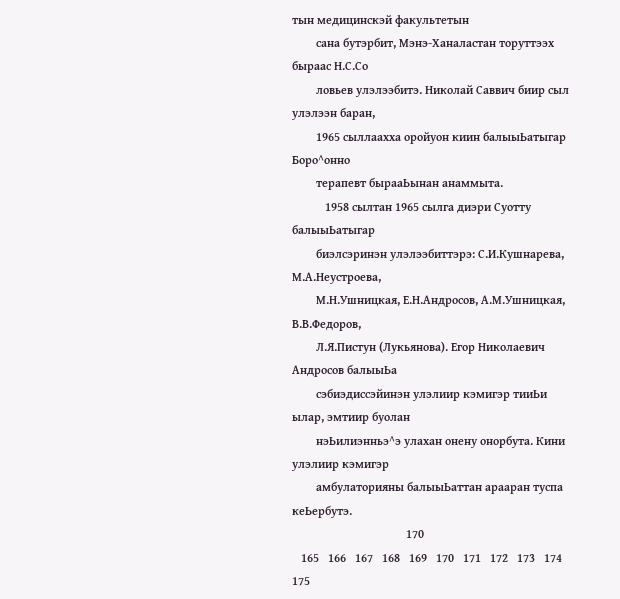тын медицинскэй факультетын
        сана бутэрбит, Мэнэ-Ханаластан торуттээх быраас Н.С.Со
        ловьев улэлээбитэ. Николай Саввич биир сыл улэлээн баран,
        1965 сыллаахха оройуон киин балыыЬатыгар Боро^онно
        терапевт бырааЬынан анаммыта.
           1958 сылтан 1965 сылга диэри Суотту балыыЬатыгар
        биэлсэринэн улэлээбиттэрэ: С.И.Кушнарева, М.А.Неустроева,
        М.Н.Ушницкая, Е.Н.Андросов, А.М.Ушницкая, В.В.Федоров,
        Л.Я.Пистун (Лукьянова). Егор Николаевич Андросов балыыЬа
        сэбиэдиссэйинэн улэлиир кэмигэр тииЬи ылар, эмтиир буолан
        нэЬилиэнньэ^э улахан онену онорбута. Кини улэлиир кэмигэр
        амбулаторияны балыыЬаттан арааран туспа кеЬербутэ.
                                      170
   165   166   167   168   169   170   171   172   173   174   175